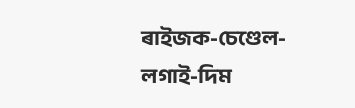ৰাইজক-চেণ্ডেল-লগাই-দিম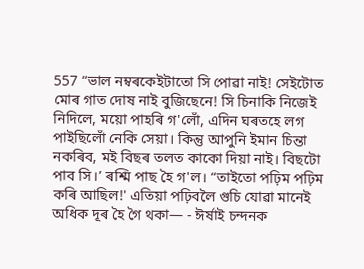557 “ভাল নম্বৰকেইটাতো সি পোৱা নাই! সেইটোত মোৰ গাত দোষ নাই বুজিছেনে! সি চিনাকি নিজেই নিদিলে, ময়ো পাহৰি গ'লোঁ, এদিন ঘৰতহে লগ পাইছিলোঁ নেকি সেয়া। কিন্তু আপুনি ইমান চিন্তা নকৰিব, মই বিছৰ তলত কাকো দিয়া নাই। বিছটো পাব সি।’ ৰশ্মি পাছ হৈ গ'ল। “তাইতো পঢ়িম পঢ়িম কৰি আছিল!' এতিয়া পঢ়িবলৈ গুচি যোৱা মানেই অধিক দূৰ হৈ গৈ থকা— - ঈৰ্ষাই চন্দনক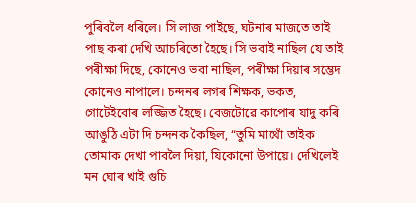পুৰিবলৈ ধৰিলে। সি লাজ পাইছে, ঘটনাৰ মাজতে তাই পাছ কৰা দেখি আচৰিতো হৈছে। সি ভবাই নাছিল যে তাই পৰীক্ষা দিছে, কোনেও ভবা নাছিল, পৰীক্ষা দিয়াৰ সম্ভেদ কোনেও নাপালে। চন্দনৰ লগৰ শিক্ষক, ভকত, গোটেইবোৰ লজ্জিত হৈছে। বেজটোৱে কাপোৰ যাদু কৰি আঙুঠি এটা দি চন্দনক কৈছিল, “তুমি মাথোঁ তাইক তোমাক দেখা পাবলৈ দিয়া, যিকোনো উপায়ে। দেখিলেই মন ঘোৰ খাই গুচি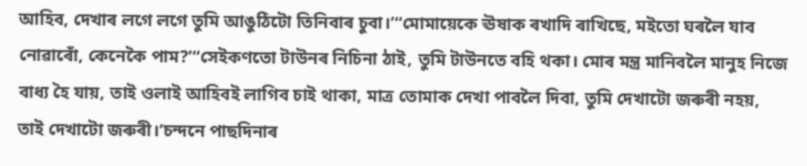আহিব, দেখাৰ লগে লগে তুমি আঙুঠিটো তিনিবাৰ চুবা।’“মোমায়েকে ঊষাক ৰখাদি ৰাখিছে, মইতো ঘৰলৈ যাব নোৱাৰোঁ, কেনেকৈ পাম?’“সেইকণতো টাউনৰ নিচিনা ঠাই, তুমি টাউনতে বহি থকা। মোৰ মন্ত্ৰ মানিবলৈ মানুহ নিজে বাধ্য হৈ যায়, তাই ওলাই আহিবই লাগিব চাই থাকা, মাত্ৰ তোমাক দেখা পাবলৈ দিবা, তুমি দেখাটো জৰুৰী নহয়, তাই দেখাটো জৰুৰী।’চন্দনে পাছদিনাৰ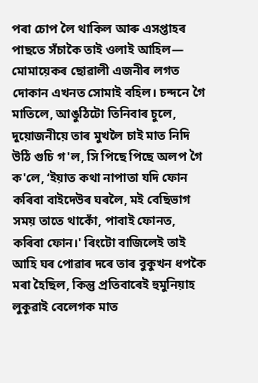পৰা চোপ লৈ থাকিল আৰু এসপ্তাহৰ পাছতে সঁচাকৈ তাই ওলাই আহিল— মোমায়েকৰ ছোৱালী এজনীৰ লগত দোকান এখনত সোমাই বহিল। চন্দনে গৈ মাতিলে, আঙুঠিটো তিনিবাৰ চুলে, দুয়োজনীয়ে তাৰ মুখলৈ চাই মাত নিদি উঠি গুচি গ'ল, সি পিছে পিছে অলপ গৈ ক'লে, ‘ইয়াত কথা নাপাতা যদি ফোন কৰিবা বাইদেউৰ ঘৰলৈ, মই বেছিভাগ সময় তাতে থাকোঁ, পাবাই ফোনত, কৰিবা ফোন।' ৰিংটো বাজিলেই তাই আহি ঘৰ পোৱাৰ দৰে তাৰ বুকুখন ধপকৈ মৰা হৈছিল, কিন্তু প্ৰতিবাৰেই হুমুনিয়াহ লুকুৱাই বেলেগক মাত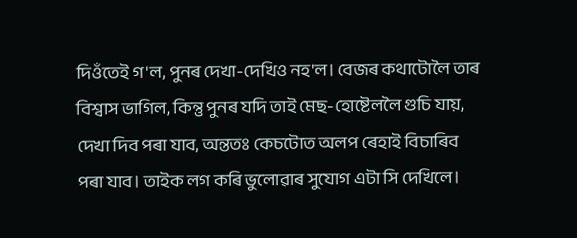দিওঁতেই গ'ল, পুনৰ দেখা-দেখিও নহ'ল। বেজৰ কথাটোলৈ তাৰ বিশ্বাস ভাগিল, কিন্তু পুনৰ যদি তাই মেছ-হোষ্টেললৈ গুচি যায়, দেখা দিব পৰা যাব, অন্ততঃ কেচটোত অলপ ৰেহাই বিচাৰিব পৰা যাব। তাইক লগ কৰি ভুলোৱাৰ সুযোগ এটা সি দেখিলে।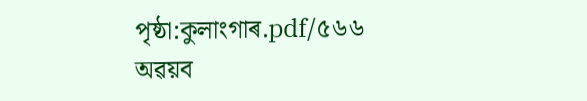পৃষ্ঠা:কুলাংগাৰ.pdf/৫৬৬
অৱয়ব